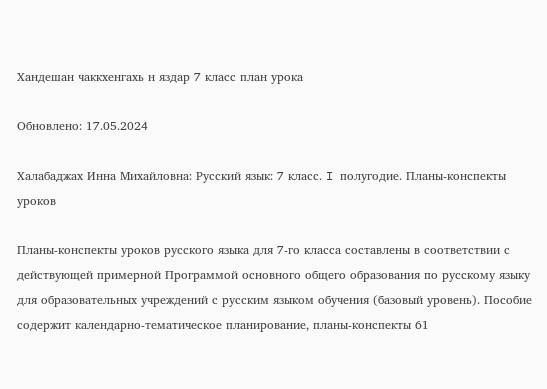Хандешан чаккхенгахь н яздар 7 класс план урока

Обновлено: 17.05.2024

Халабаджах Инна Михайловна: Русский язык: 7 класс. I полугодие. Планы-конспекты уроков

Планы-конспекты уроков русского языка для 7-го класса составлены в соответствии с действующей примерной Программой основного общего образования по русскому языку для образовательных учреждений с русским языком обучения (базовый уровень). Пособие содержит календарно-тематическое планирование, планы-конспекты 61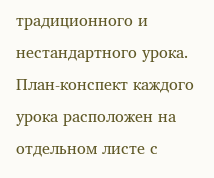традиционного и нестандартного урока. План-конспект каждого урока расположен на отдельном листе с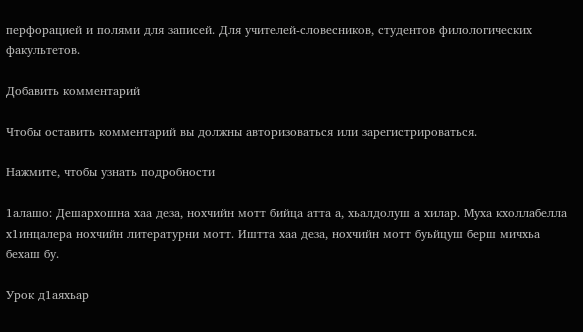перфорацией и полями для записей. Для учителей-словесников, студентов филологических факультетов.

Добавить комментарий

Чтобы оставить комментарий вы должны авторизоваться или зарегистрироваться.

Нажмите, чтобы узнать подробности

1алашо: Дешархошна хаа деза, нохчийн мотт бийца атта а, хьалдолуш а хилар. Муха кхоллабелла х1инцалера нохчийн литературни мотт. Иштта хаа деза, нохчийн мотт буьйцуш берш мичхьа бехаш бу.

Урок д1аяхьар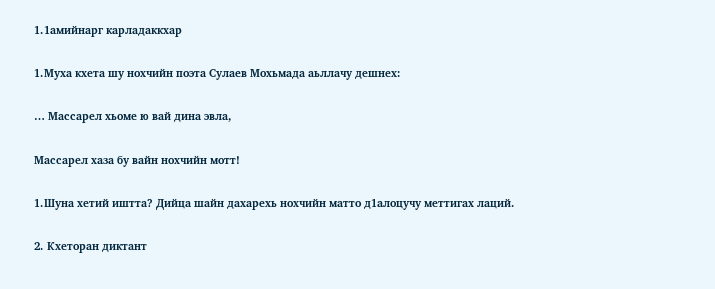1.1амийнарг карладаккхар

1.Муха кхета шу нохчийн поэта Сулаев Мохьмада аьллачу дешнех:

… Массарел хьоме ю вай дина эвла,

Массарел хаза бу вайн нохчийн мотт!

1.Шуна хетий иштта? Дийца шайн дахарехь нохчийн матто д1алоцучу меттигах лаций.

2. Кхеторан диктант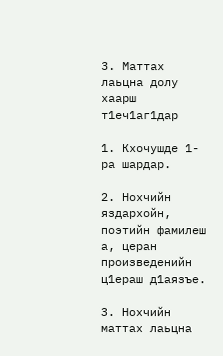3. Маттах лаьцна долу хаарш т1еч1аг1дар

1. Кхочушде 1-ра шардар.

2. Нохчийн яздархойн, поэтийн фамилеш а, церан произведенийн ц1ераш д1аязъе.

3. Нохчийн маттах лаьцна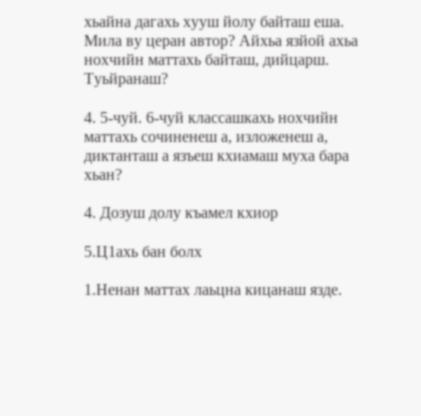хьайна дагахь хууш йолу байташ еша. Мила ву церан автор? Айхьа язйой ахьа нохчийн маттахь байташ, дийцарш. Туьйранаш?

4. 5-чуй. 6-чуй классашкахь нохчийн маттахь сочиненеш а, изложенеш а, диктанташ а язъеш кхиамаш муха бара хьан?

4. Дозуш долу къамел кхиор

5.Ц1ахь бан болх

1.Ненан маттах лаьцна кицанаш язде.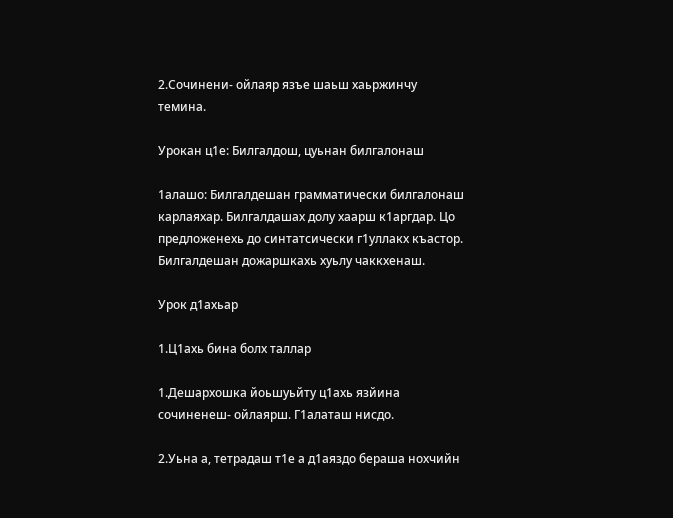2.Сочинени- ойлаяр язъе шаьш хаьржинчу темина.

Урокан ц1е: Билгалдош, цуьнан билгалонаш

1алашо: Билгалдешан грамматически билгалонаш карлаяхар. Билгалдашах долу хаарш к1аргдар. Цо предложенехь до синтатсически г1уллакх къастор. Билгалдешан дожаршкахь хуьлу чаккхенаш.

Урок д1ахьар

1.Ц1ахь бина болх таллар

1.Дешархошка йоьшуьйту ц1ахь язйина сочиненеш- ойлаярш. Г1алаташ нисдо.

2.Уьна а, тетрадаш т1е а д1аяздо бераша нохчийн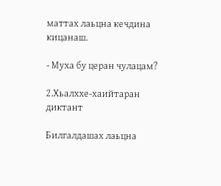маттах лаьцна кечдина кицанаш.

- Муха бу церан чулацам?

2.Хьалххе-хаийтаран диктант

Билгалдашах лаьцна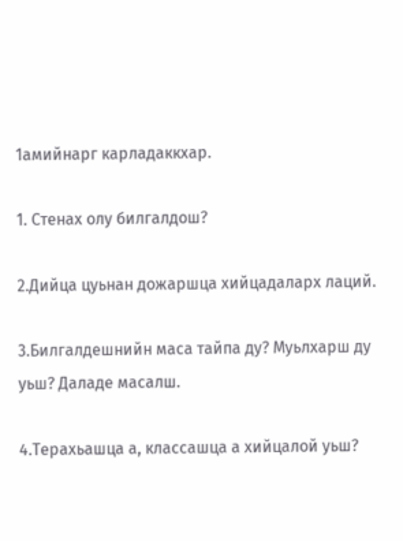1амийнарг карладаккхар.

1. Стенах олу билгалдош?

2.Дийца цуьнан дожаршца хийцадаларх лаций.

3.Билгалдешнийн маса тайпа ду? Муьлхарш ду уьш? Даладе масалш.

4.Терахьашца а, классашца а хийцалой уьш?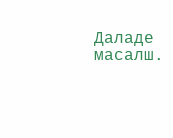Даладе масалш.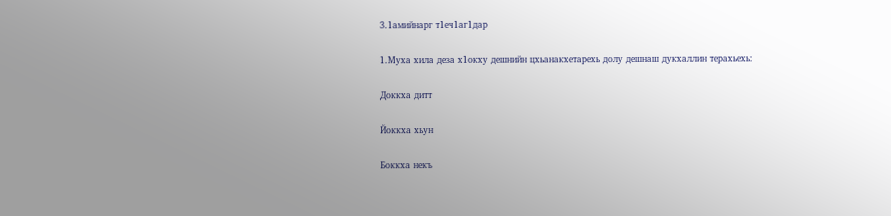3.1амийнарг т1еч1аг1дар

1.Муха хила деза х1окху дешнийн цхьанакхетарехь долу дешнаш дукхаллин терахьехь:

Доккха дитт

Йоккха хьун

Боккха некъ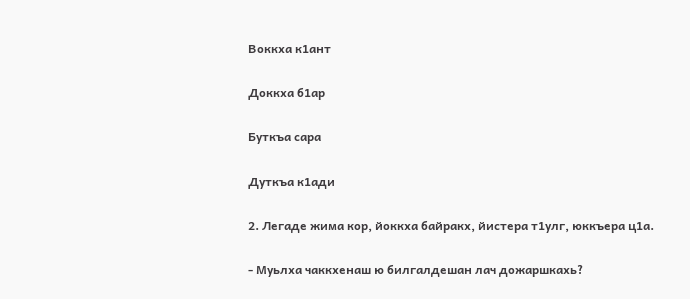Воккха к1ант

Доккха б1ар

Буткъа сара

Дуткъа к1ади

2. Легаде жима кор, йоккха байракх, йистера т1улг, юккъера ц1а.

- Муьлха чаккхенаш ю билгалдешан лач дожаршкахь?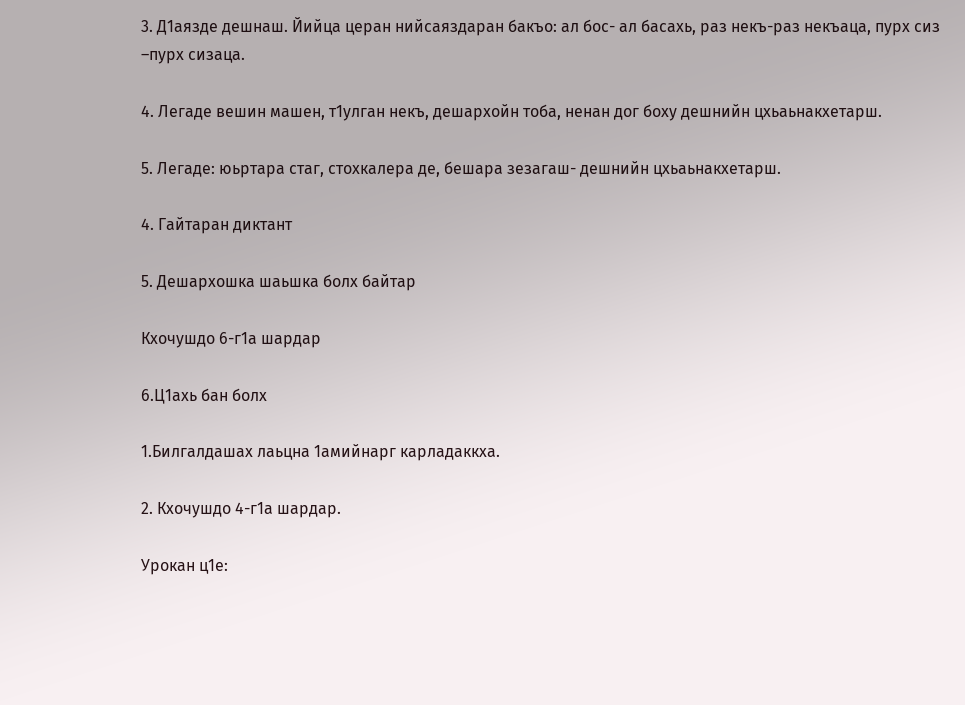3. Д1аязде дешнаш. Йийца церан нийсаяздаран бакъо: ал бос- ал басахь, раз некъ-раз некъаца, пурх сиз –пурх сизаца.

4. Легаде вешин машен, т1улган некъ, дешархойн тоба, ненан дог боху дешнийн цхьаьнакхетарш.

5. Легаде: юьртара стаг, стохкалера де, бешара зезагаш- дешнийн цхьаьнакхетарш.

4. Гайтаран диктант

5. Дешархошка шаьшка болх байтар

Кхочушдо 6-г1а шардар

6.Ц1ахь бан болх

1.Билгалдашах лаьцна 1амийнарг карладаккха.

2. Кхочушдо 4-г1а шардар.

Урокан ц1е: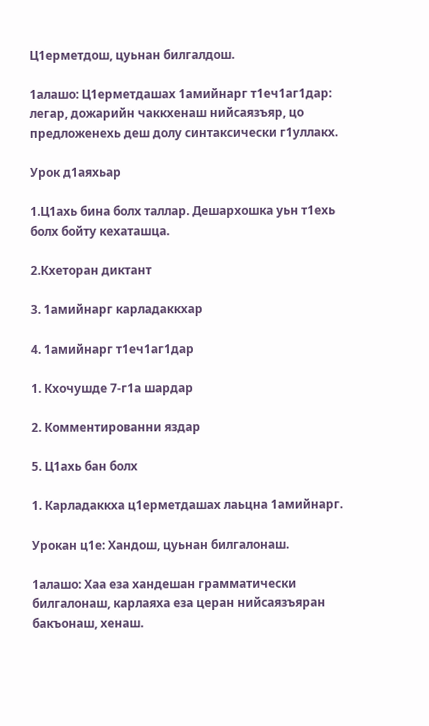Ц1ерметдош, цуьнан билгалдош.

1алашо: Ц1ерметдашах 1амийнарг т1еч1аг1дар: легар, дожарийн чаккхенаш нийсаязъяр, цо предложенехь деш долу синтаксически г1уллакх.

Урок д1аяхьар

1.Ц1ахь бина болх таллар. Дешархошка уьн т1ехь болх бойту кехаташца.

2.Кхеторан диктант

3. 1амийнарг карладаккхар

4. 1амийнарг т1еч1аг1дар

1. Кхочушде 7-г1а шардар

2. Комментированни яздар

5. Ц1ахь бан болх

1. Карладаккха ц1ерметдашах лаьцна 1амийнарг.

Урокан ц1е: Хандош, цуьнан билгалонаш.

1алашо: Хаа еза хандешан грамматически билгалонаш, карлаяха еза церан нийсаязъяран бакъонаш, хенаш.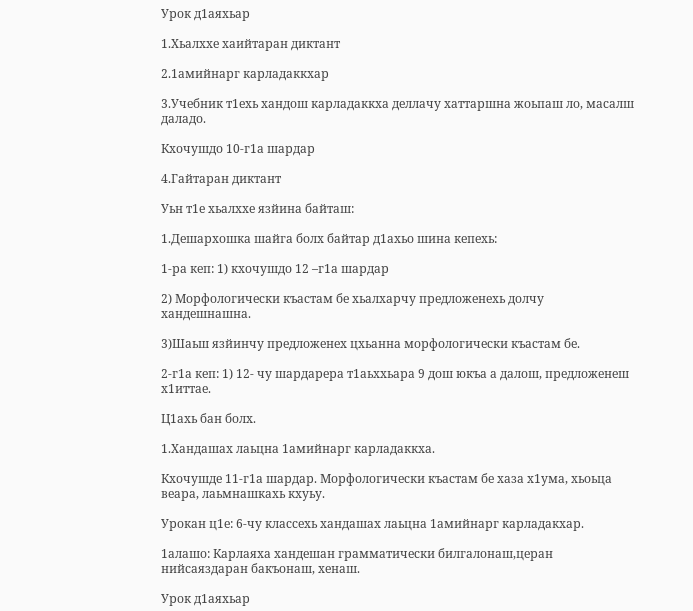Урок д1аяхьар

1.Хьалххе хаийтаран диктант

2.1амийнарг карладаккхар

3.Учебник т1ехь хандош карладаккха деллачу хаттаршна жоьпаш ло, масалш даладо.

Кхочушдо 10-г1а шардар

4.Гайтаран диктант

Уьн т1е хьалххе язйина байташ:

1.Дешархошка шайга болх байтар д1ахьо шина кепехь:

1-ра кеп: 1) кхочушдо 12 –г1а шардар

2) Морфологически къастам бе хьалхарчу предложенехь долчу хандешнашна.

3)Шаьш язйинчу предложенех цхьанна морфологически къастам бе.

2-г1а кеп: 1) 12- чу шардарера т1аьххьара 9 дош юкъа а далош, предложенеш х1иттае.

Ц1ахь бан болх.

1.Хандашах лаьцна 1амийнарг карладаккха.

Кхочушде 11-г1а шардар. Морфологически къастам бе хаза х1ума, хьоьца веара, лаьмнашкахь кхуьу.

Урокан ц1е: 6-чу классехь хандашах лаьцна 1амийнарг карладакхар.

1алашо: Карлаяха хандешан грамматически билгалонаш,церан нийсаяздаран бакъонаш, хенаш.

Урок д1аяхьар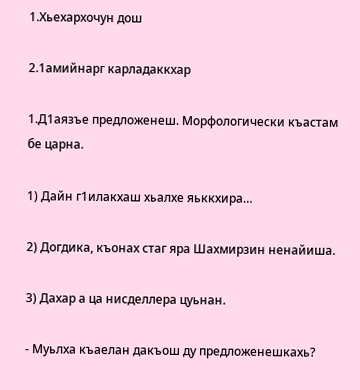1.Хьехархочун дош

2.1амийнарг карладаккхар

1.Д1аязъе предложенеш. Морфологически къастам бе царна.

1) Дайн г1илакхаш хьалхе яьккхира…

2) Догдика, къонах стаг яра Шахмирзин ненайиша.

3) Дахар а ца нисделлера цуьнан.

- Муьлха къаелан дакъош ду предложенешкахь?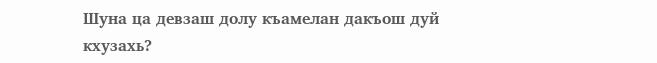Шуна ца девзаш долу къамелан дакъош дуй кхузахь?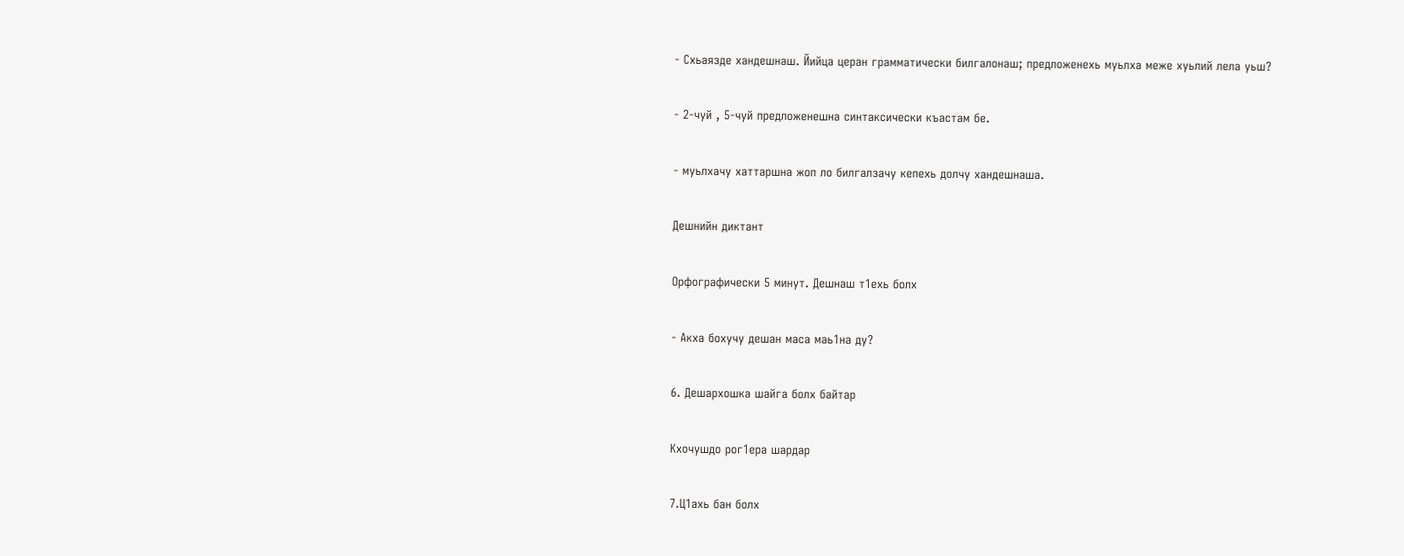- Схьаязде хандешнаш. Йийца церан грамматически билгалонаш; предложенехь муьлха меже хуьлий лела уьш?

- 2-чуй , 5-чуй предложенешна синтаксически къастам бе.

- муьлхачу хаттаршна жоп ло билгалзачу кепехь долчу хандешнаша.

Дешнийн диктант

Орфографически 5 минут. Дешнаш т1ехь болх

- Акха бохучу дешан маса маь1на ду?

6. Дешархошка шайга болх байтар

Кхочушдо рог1ера шардар

7.Ц1ахь бан болх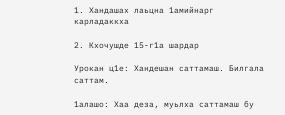1. Хандашах лаьцна 1амийнарг карладаккха

2. Кхочушде 15-г1а шардар

Урокан ц1е: Хандешан саттамаш. Билгала саттам.

1алашо: Хаа деза, муьлха саттамаш бу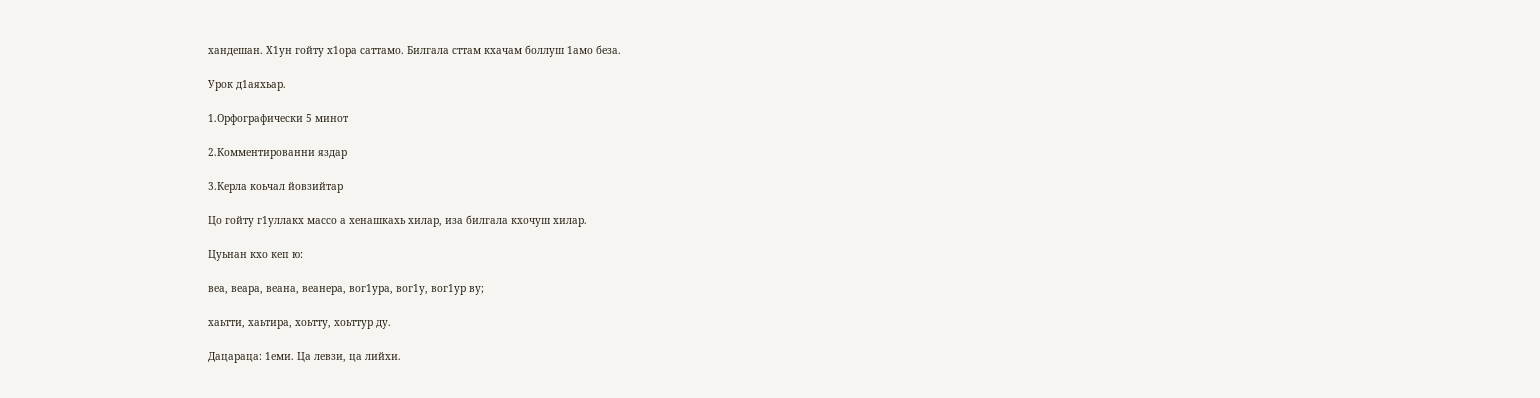хандешан. Х1ун гойту х1ора саттамо. Билгала сттам кхачам боллуш 1амо беза.

Урок д1аяхьар.

1.Орфографически 5 минот

2.Комментированни яздар

3.Керла коьчал йовзийтар

Цо гойту г1уллакх массо а хенашкахь хилар, иза билгала кхочуш хилар.

Цуьнан кхо кеп ю:

веа, веара, веана, веанера, вог1ура, вог1у, вог1ур ву;

хаьтти, хаьтира, хоьтту, хоьттур ду.

Дацараца: 1еми. Ца левзи, ца лийхи.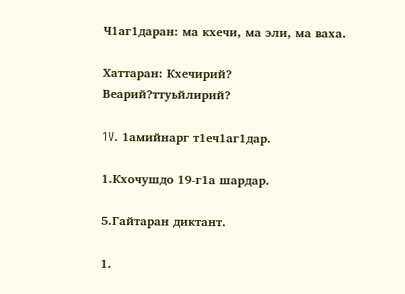Ч1аг1даран: ма кхечи, ма эли, ма ваха.

Хаттаран: Кхечирий? Веарий?ттуьйлирий?

1V. 1амийнарг т1еч1аг1дар.

1.Кхочушдо 19-г1а шардар.

5.Гайтаран диктант.

1.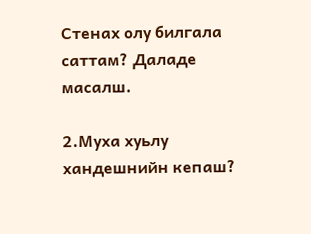Стенах олу билгала саттам? Даладе масалш.

2.Муха хуьлу хандешнийн кепаш?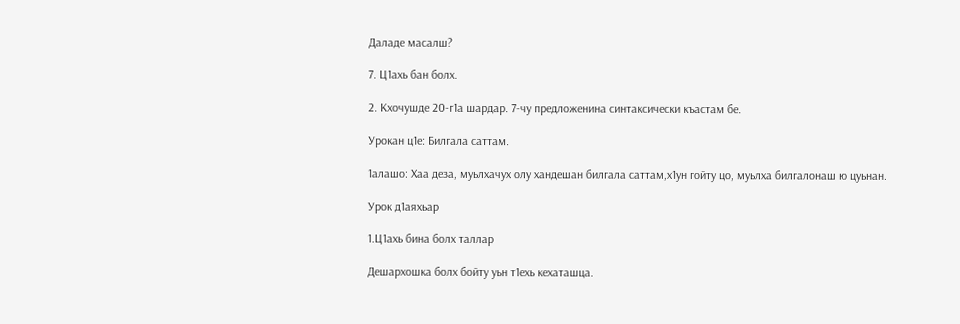Даладе масалш?

7. Ц1ахь бан болх.

2. Кхочушде 20-г1а шардар. 7-чу предложенина синтаксически къастам бе.

Урокан ц1е: Билгала саттам.

1алашо: Хаа деза, муьлхачух олу хандешан билгала саттам,х1ун гойту цо, муьлха билгалонаш ю цуьнан.

Урок д1аяхьар

1.Ц1ахь бина болх таллар

Дешархошка болх бойту уьн т1ехь кехаташца.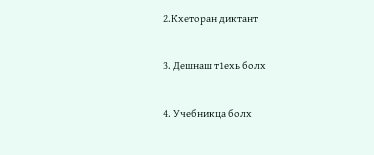2.Кхеторан диктант

3. Дешнаш т1ехь болх

4. Учебникца болх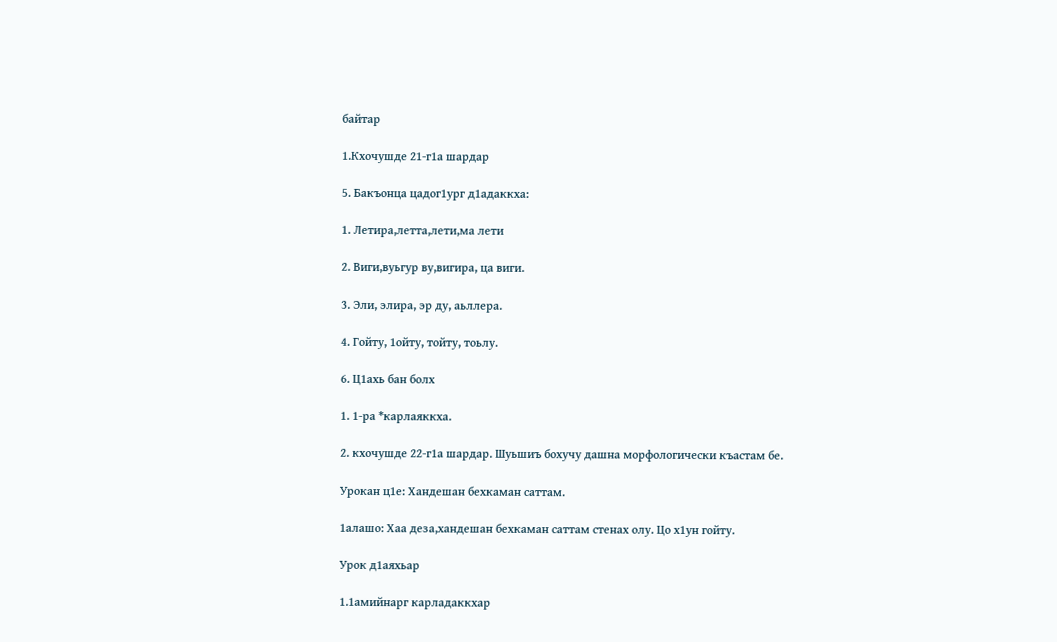байтар

1.Кхочушде 21-г1а шардар

5. Бакъонца цадог1ург д1адаккха:

1. Летира,летта,лети,ма лети

2. Виги,вуьгур ву,вигира, ца виги.

3. Эли, элира, эр ду, аьллера.

4. Гойту, 1ойту, тойту, тоьлу.

6. Ц1ахь бан болх

1. 1-ра *карлаяккха.

2. кхочушде 22-г1а шардар. Шуьшиъ бохучу дашна морфологически къастам бе.

Урокан ц1е: Хандешан бехкаман саттам.

1алашо: Хаа деза,хандешан бехкаман саттам стенах олу. Цо х1ун гойту.

Урок д1аяхьар

1.1амийнарг карладаккхар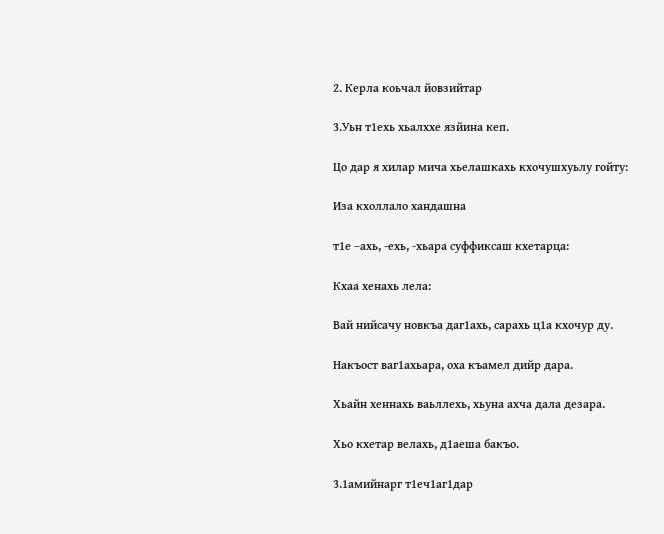2. Керла коьчал йовзийтар

3.Уьн т1ехь хьалххе язйина кеп.

Цо дар я хилар мича хьелашкахь кхочушхуьлу гойту:

Иза кхоллало хандашна

т1е –ахь, -ехь, -хьара суффиксаш кхетарца:

Кхаа хенахь лела:

Вай нийсачу новкъа даг1ахь, сарахь ц1а кхочур ду.

Накъост ваг1ахьара, оха къамел дийр дара.

Хьайн хеннахь ваьллехь, хьуна ахча дала дезара.

Хьо кхетар велахь, д1аеша бакъо.

3.1амийнарг т1еч1аг1дар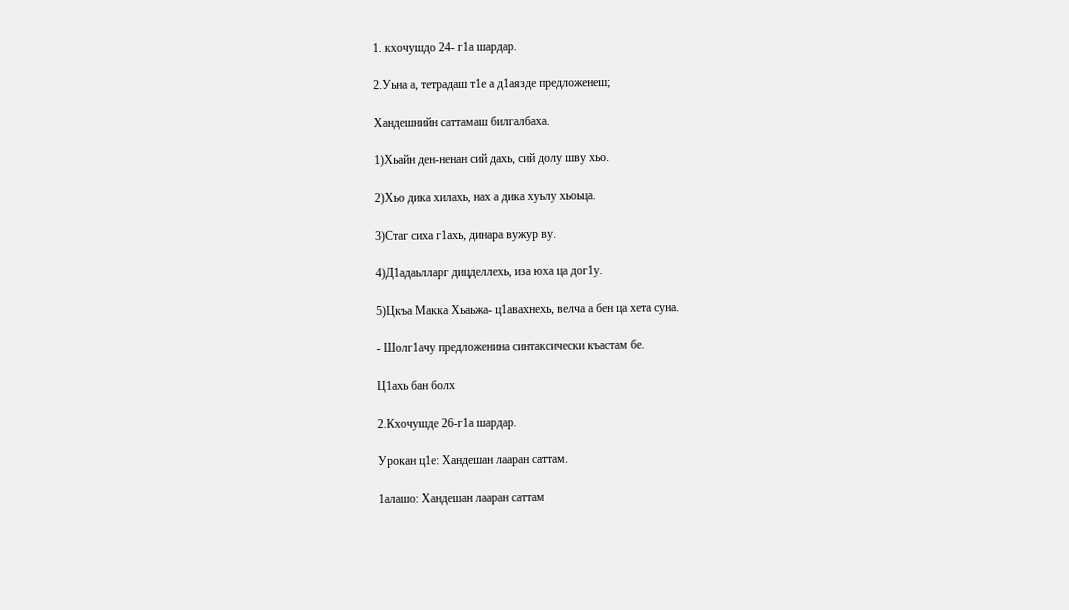1. кхочушдо 24- г1а шардар.

2.Уьна а, тетрадаш т1е а д1аязде предложенеш;

Хандешнийн саттамаш билгалбаха.

1)Хьайн ден-ненан сий дахь, сий долу шву хьо.

2)Хьо дика хилахь, нах а дика хуьлу хьоьца.

3)Стаг сиха г1ахь, динара вужур ву.

4)Д1адаьлларг дицделлехь, иза юха ца дог1у.

5)Цкъа Макка Хьаьжа- ц1авахнехь, велча а бен ца хета суна.

- Шолг1ачу предложенина синтаксически къастам бе.

Ц1ахь бан болх

2.Кхочушде 26-г1а шардар.

Урокан ц1е: Хандешан лааран саттам.

1алашо: Хандешан лааран саттам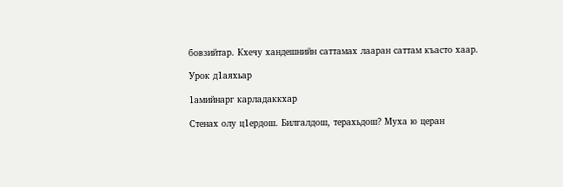бовзийтар. Кхечу хандешнийн саттамах лааран саттам къасто хаар.

Урок д1аяхьар

1амийнарг карладаккхар

Стенах олу ц1ердош. Билгалдош, терахьдош? Муха ю церан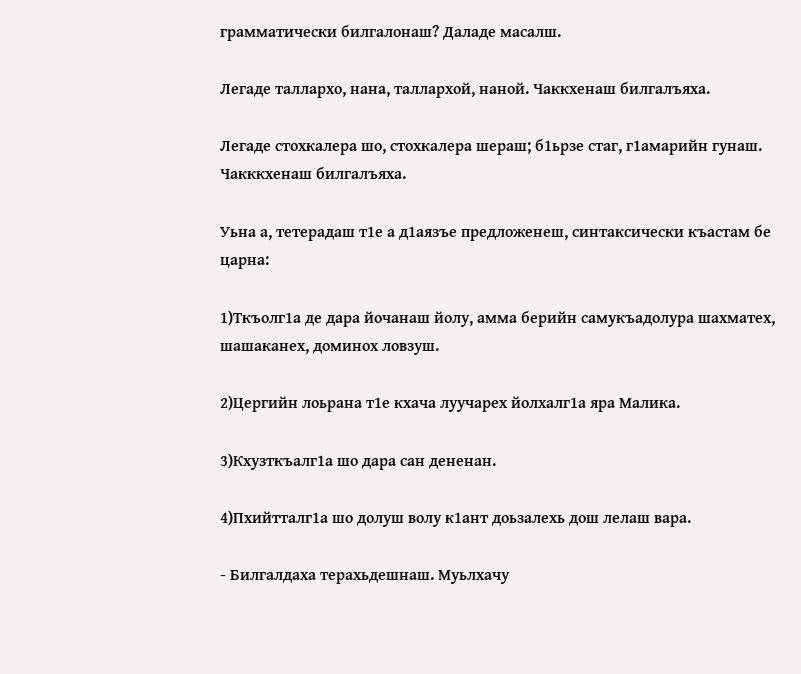грамматически билгалонаш? Даладе масалш.

Легаде таллархо, нана, таллархой, наной. Чаккхенаш билгалъяха.

Легаде стохкалера шо, стохкалера шераш; б1ьрзе стаг, г1амарийн гунаш. Чакккхенаш билгалъяха.

Уьна а, тетерадаш т1е а д1аязъе предложенеш, синтаксически къастам бе царна:

1)Ткъолг1а де дара йочанаш йолу, амма берийн самукъадолура шахматех, шашаканех, доминох ловзуш.

2)Цергийн лоьрана т1е кхача луучарех йолхалг1а яра Малика.

3)Кхузткъалг1а шо дара сан дененан.

4)Пхийтталг1а шо долуш волу к1ант доьзалехь дош лелаш вара.

- Билгалдаха терахьдешнаш. Муьлхачу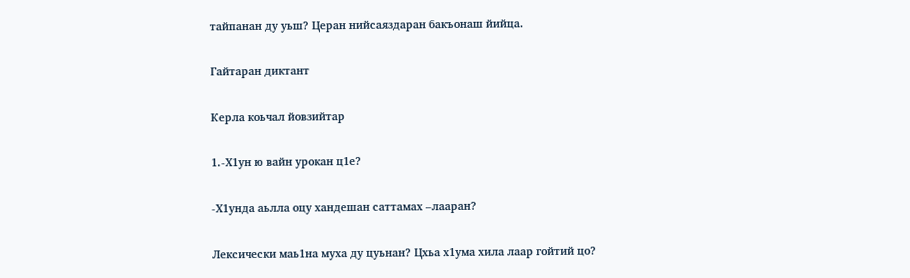тайпанан ду уьш? Церан нийсаяздаран бакъонаш йийца.

Гайтаран диктант

Керла коьчал йовзийтар

1.-Х1ун ю вайн урокан ц1е?

-Х1унда аьлла оцу хандешан саттамах –лааран?

Лексически маь1на муха ду цуьнан? Цхьа х1ума хила лаар гойтий цо?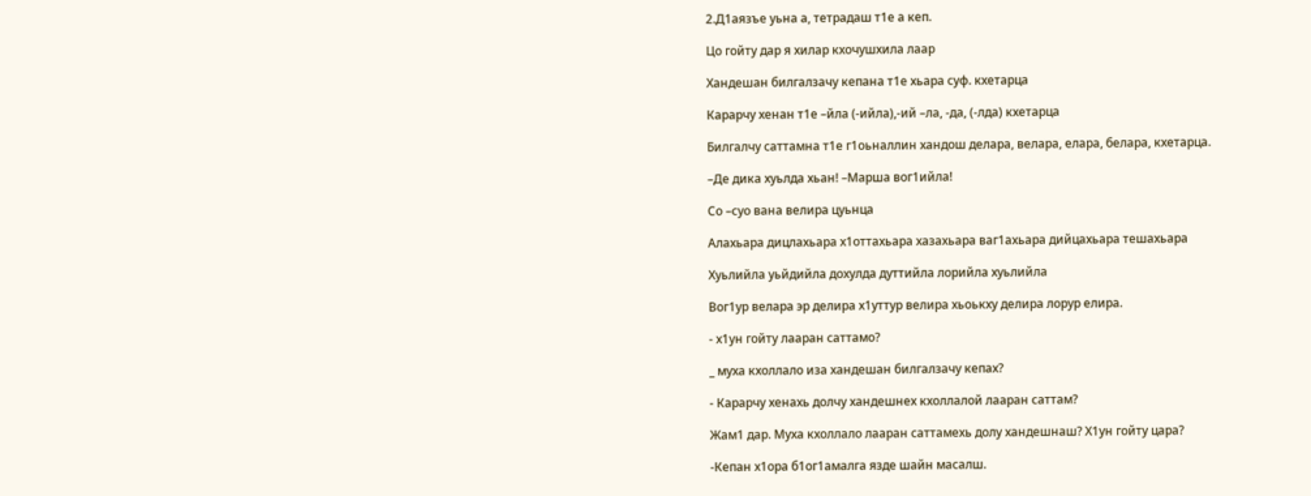2.Д1аязъе уьна а, тетрадаш т1е а кеп.

Цо гойту дар я хилар кхочушхила лаар

Хандешан билгалзачу кепана т1е хьара суф. кхетарца

Карарчу хенан т1е –йла (-ийла),-ий –ла, -да, (-лда) кхетарца

Билгалчу саттамна т1е г1оьналлин хандош делара, велара, елара, белара, кхетарца.

–Де дика хуьлда хьан! –Марша вог1ийла!

Со –суо вана велира цуьнца

Алахьара дицлахьара х1оттахьара хазахьара ваг1ахьара дийцахьара тешахьара

Хуьлийла уьйдийла дохулда дуттийла лорийла хуьлийла

Вог1ур велара эр делира х1уттур велира хьоькху делира лорур елира.

- х1ун гойту лааран саттамо?

_ муха кхоллало иза хандешан билгалзачу кепах?

- Карарчу хенахь долчу хандешнех кхоллалой лааран саттам?

Жам1 дар. Муха кхоллало лааран саттамехь долу хандешнаш? Х1ун гойту цара?

-Кепан х1ора б1ог1амалга язде шайн масалш.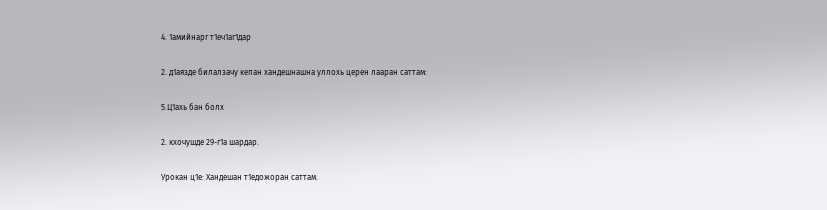4. 1амийнарг т1еч1аг1дар

2. д1аязде билалзачу кепан хандешнашна уллохь церен лааран саттам:

5.Ц1ахь бан болх

2. кхочушде 29-г1а шардар.

Урокан ц1е: Хандешан т1едожоран саттам.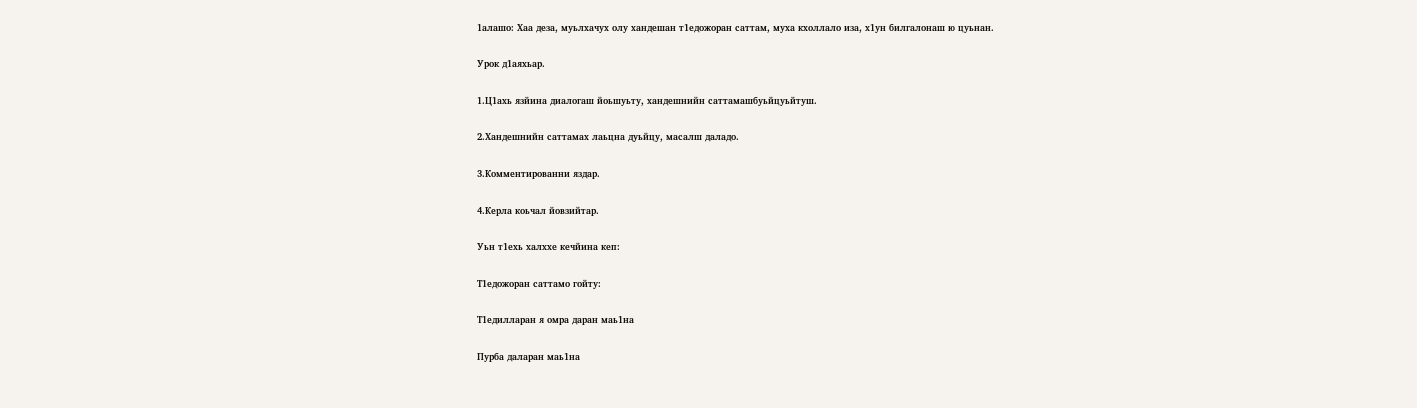1алашо: Хаа деза, муьлхачух олу хандешан т1едожоран саттам, муха кхоллало иза, х1ун билгалонаш ю цуьнан.

Урок д1аяхьар.

1.Ц1ахь язйина диалогаш йоьшуьту, хандешнийн саттамашбуьйцуьйтуш.

2.Хандешнийн саттамах лаьцна дуьйцу, масалш даладо.

3.Комментированни яздар.

4.Керла коьчал йовзийтар.

Уьн т1ехь халххе кечйина кеп:

Т1едожоран саттамо гойту:

Т1едилларан я омра даран маь1на

Пурба даларан маь1на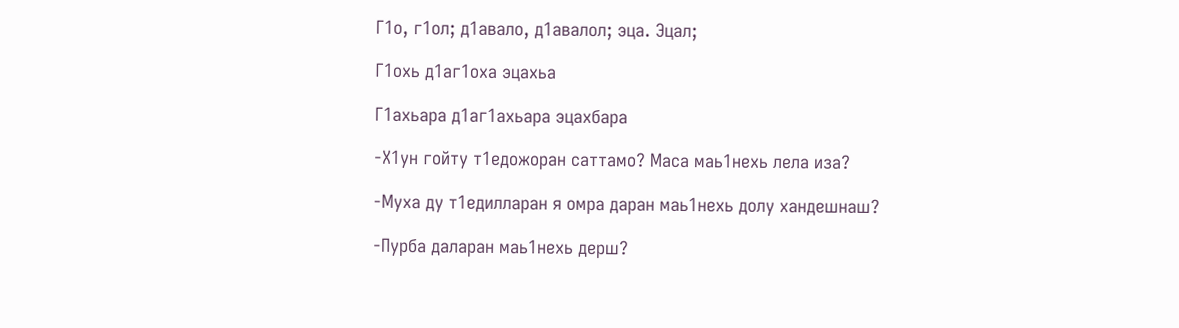Г1о, г1ол; д1авало, д1авалол; эца. Эцал;

Г1охь д1аг1оха эцахьа

Г1ахьара д1аг1ахьара эцахбара

-Х1ун гойту т1едожоран саттамо? Маса маь1нехь лела иза?

-Муха ду т1едилларан я омра даран маь1нехь долу хандешнаш?

-Пурба даларан маь1нехь дерш?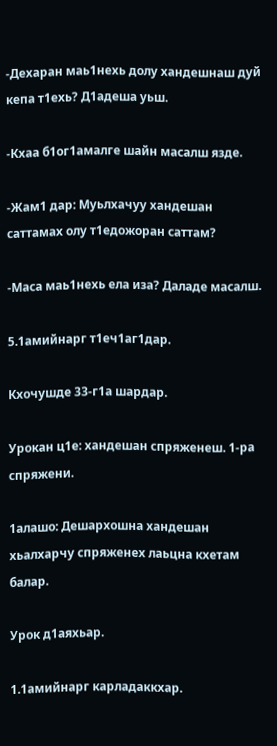-Дехаран маь1нехь долу хандешнаш дуй кепа т1ехь? Д1адеша уьш.

-Кхаа б1ог1амалге шайн масалш язде.

-Жам1 дар: Муьлхачуу хандешан саттамах олу т1едожоран саттам?

-Маса маь1нехь ела иза? Даладе масалш.

5.1амийнарг т1еч1аг1дар.

Кхочушде 33-г1а шардар.

Урокан ц1е: хандешан спряженеш. 1-ра спряжени.

1алашо: Дешархошна хандешан хьалхарчу спряженех лаьцна кхетам балар.

Урок д1аяхьар.

1.1амийнарг карладаккхар.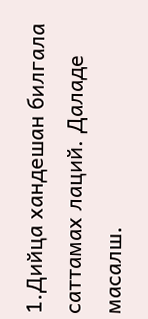1.Дийца хандешан билгала саттамах лаций. Даладе масалш.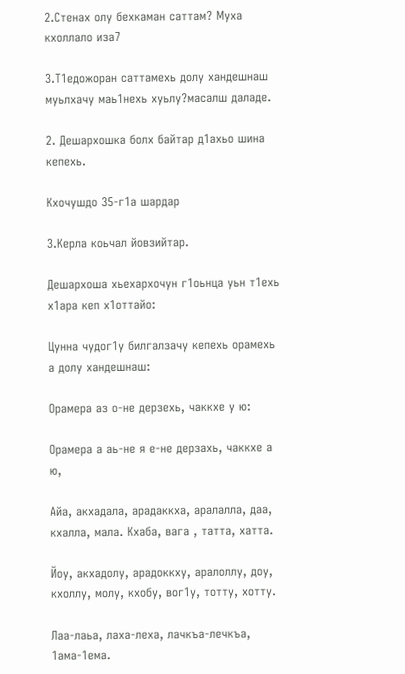2.Стенах олу бехкаман саттам? Муха кхоллало иза7

3.Т1едожоран саттамехь долу хандешнаш муьлхачу маь1нехь хуьлу?масалш даладе.

2. Дешархошка болх байтар д1ахьо шина кепехь.

Кхочушдо 35-г1а шардар

3.Керла коьчал йовзийтар.

Дешархоша хьехархочун г1оьнца уьн т1ехь х1ара кеп х1оттайо:

Цунна чудог1у билгалзачу кепехь орамехь а долу хандешнаш:

Орамера аз о-не дерзехь, чаккхе у ю:

Орамера а аь-не я е-не дерзахь, чаккхе а ю,

Айа, акхадала, арадаккха, аралалла, даа, кхалла, мала. Кхаба, вага , татта, хатта.

Йоу, акхадолу, арадоккху, аралоллу, доу, кхоллу, молу, кхобу, вог1у, тотту, хотту.

Лаа-лаьа, лаха-леха, лачкъа-лечкъа, 1ама-1ема.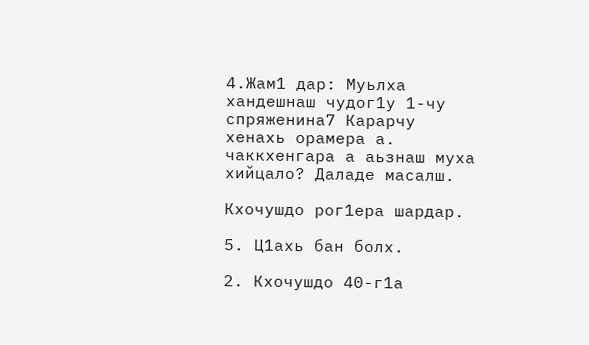4.Жам1 дар: Муьлха хандешнаш чудог1у 1-чу спряженина7 Карарчу хенахь орамера а. чаккхенгара а аьзнаш муха хийцало? Даладе масалш.

Кхочушдо рог1ера шардар.

5. Ц1ахь бан болх.

2. Кхочушдо 40-г1а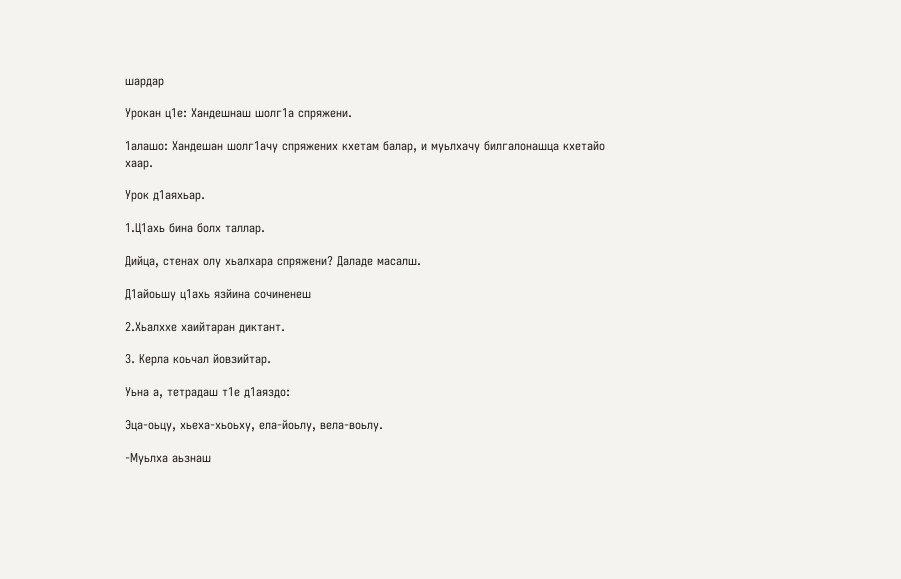шардар

Урокан ц1е: Хандешнаш шолг1а спряжени.

1алашо: Хандешан шолг1ачу спряжених кхетам балар, и муьлхачу билгалонашца кхетайо хаар.

Урок д1аяхьар.

1.Ц1ахь бина болх таллар.

Дийца, стенах олу хьалхара спряжени? Даладе масалш.

Д1айоьшу ц1ахь язйина сочиненеш

2.Хьалххе хаийтаран диктант.

3. Керла коьчал йовзийтар.

Уьна а, тетрадаш т1е д1аяздо:

Эца-оьцу, хьеха-хьоьху, ела-йоьлу, вела-воьлу.

-Муьлха аьзнаш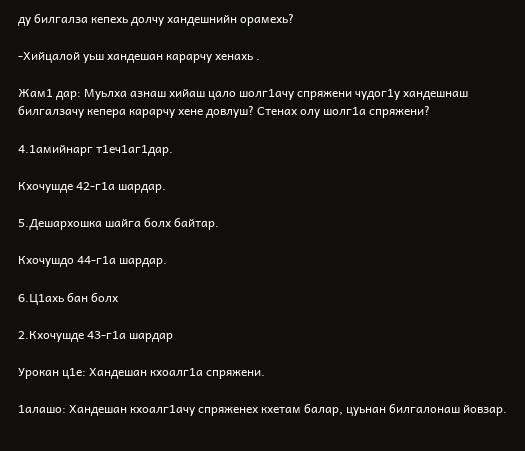ду билгалза кепехь долчу хандешнийн орамехь?

-Хийцалой уьш хандешан карарчу хенахь .

Жам1 дар: Муьлха азнаш хийаш цало шолг1ачу спряжени чудог1у хандешнаш билгалзачу кепера карарчу хене довлуш? Стенах олу шолг1а спряжени?

4.1амийнарг т1еч1аг1дар.

Кхочушде 42-г1а шардар.

5.Дешархошка шайга болх байтар.

Кхочушдо 44-г1а шардар.

6.Ц1ахь бан болх

2.Кхочушде 43-г1а шардар

Урокан ц1е: Хандешан кхоалг1а спряжени.

1алашо: Хандешан кхоалг1ачу спряженех кхетам балар, цуьнан билгалонаш йовзар.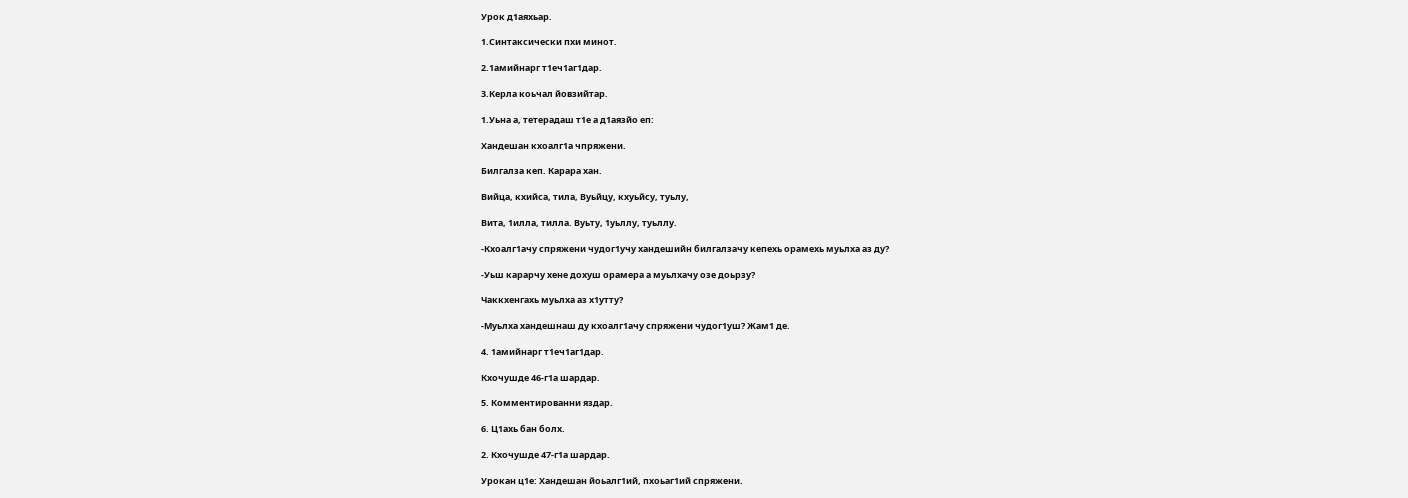Урок д1аяхьар.

1.Синтаксически пхи минот.

2.1амийнарг т1еч1аг1дар.

3.Керла коьчал йовзийтар.

1.Уьна а, тетерадаш т1е а д1аязйо еп:

Хандешан кхоалг1а чпряжени.

Билгалза кеп. Карара хан.

Вийца, кхийса, тила, Вуьйцу, кхуьйсу, туьлу,

Вита, 1илла, тилла. Вуьту, 1уьллу, туьллу.

-Кхоалг1ачу спряжени чудог1учу хандешийн билгалзачу кепехь орамехь муьлха аз ду?

-Уьш карарчу хене дохуш орамера а муьлхачу озе доьрзу?

Чаккхенгахь муьлха аз х1утту?

-Муьлха хандешнаш ду кхоалг1ачу спряжени чудог1уш? Жам1 де.

4. 1амийнарг т1еч1аг1дар.

Кхочушде 46-г1а шардар.

5. Комментированни яздар.

6. Ц1ахь бан болх.

2. Кхочушде 47-г1а шардар.

Урокан ц1е: Хандешан йоьалг1ий, пхоьаг1ий спряжени.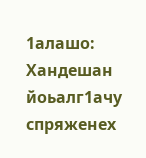1алашо: Хандешан йоьалг1ачу спряженех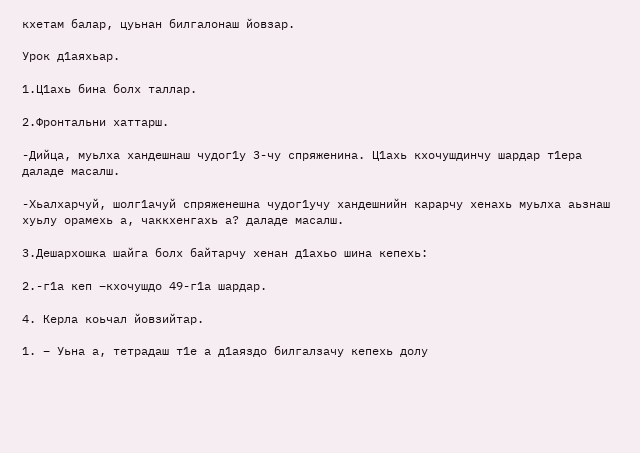кхетам балар, цуьнан билгалонаш йовзар.

Урок д1аяхьар.

1.Ц1ахь бина болх таллар.

2.Фронтальни хаттарш.

-Дийца, муьлха хандешнаш чудог1у 3-чу спряженина. Ц1ахь кхочушдинчу шардар т1ера даладе масалш.

-Хьалхарчуй, шолг1ачуй спряженешна чудог1учу хандешнийн карарчу хенахь муьлха аьзнаш хуьлу орамехь а, чаккхенгахь а? даладе масалш.

3.Дешархошка шайга болх байтарчу хенан д1ахьо шина кепехь:

2.-г1а кеп –кхочушдо 49-г1а шардар.

4. Керла коьчал йовзийтар.

1. – Уьна а, тетрадаш т1е а д1аяздо билгалзачу кепехь долу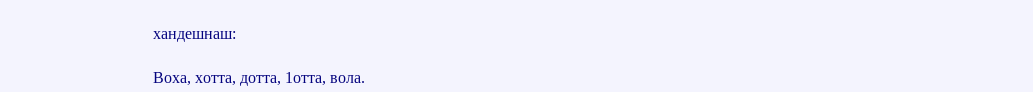хандешнаш:

Воха, хотта, дотта, 1отта, вола.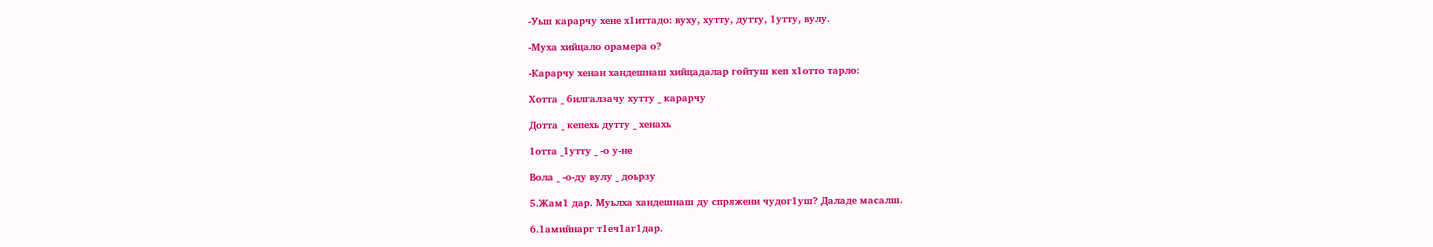-Уьш карарчу хене х1иттадо: вуху, хутту, дутту, 1утту, вулу.

-Муха хийцало орамера о?

-Карарчу хенан хандешнаш хийцадалар гойтуш кеп х1отто тарло:

Хотта _ билгалзачу хутту _ карарчу

Дотта _ кепехь дутту _ хенахь

1отта _1утту _ -о у-не

Вола _ -о-ду вулу _ доьрзу

5.Жам1 дар. Муьлха хандешнаш ду спряжени чудог1уш? Даладе масалш.

6.1амийнарг т1еч1аг1дар.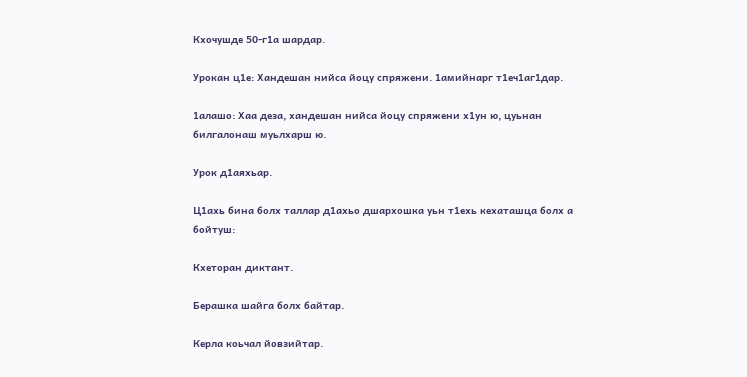Кхочушде 50-г1а шардар.

Урокан ц1е: Хандешан нийса йоцу спряжени. 1амийнарг т1еч1аг1дар.

1алашо: Хаа деза, хандешан нийса йоцу спряжени х1ун ю, цуьнан билгалонаш муьлхарш ю.

Урок д1аяхьар.

Ц1ахь бина болх таллар д1ахьо дшархошка уьн т1ехь кехаташца болх а бойтуш:

Кхеторан диктант.

Берашка шайга болх байтар.

Керла коьчал йовзийтар.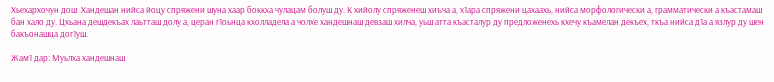Хьехархочун дош .Хандешан нийса йоцу спряжени шуна хаар боккха чулацам болуш ду. К хийолу спряженеш хиъча а, х1ара спряжени цахаахь, нийса морфологически а, грамматически а къастамаш бан хало ду. Цхьана дешдекъах лаьтташ долу а, церан г1оьнца кхолладела а чолхе хандешнаш девзаш хилча, уьш атта къасталур ду предложенехь кхечу къамелан декъех, ткъа нийса д1а а язлур ду шен бакъонашца дог1уш.

Жам1 дар: Муьлха хандешнаш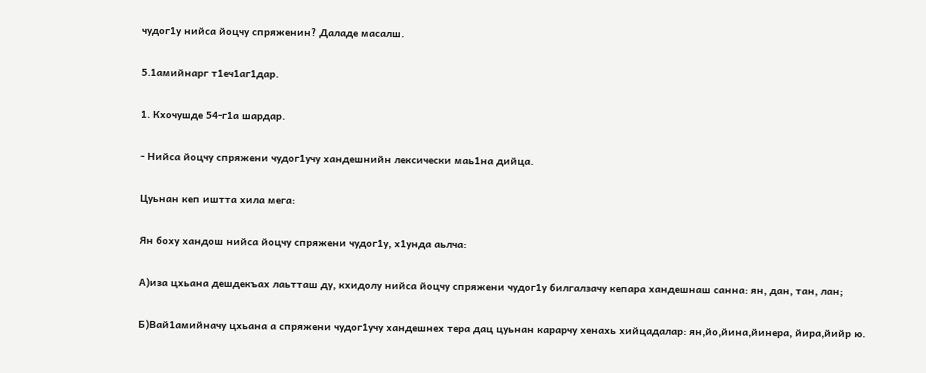чудог1у нийса йоцчу спряженин? Даладе масалш.

5.1амийнарг т1еч1аг1дар.

1. Кхочушде 54-г1а шардар.

- Нийса йоцчу спряжени чудог1учу хандешнийн лексически маь1на дийца.

Цуьнан кеп иштта хила мега:

Ян боху хандош нийса йоцчу спряжени чудог1у, х1унда аьлча:

А)иза цхьана дешдекъах лаьтташ ду, кхидолу нийса йоцчу спряжени чудог1у билгалзачу кепара хандешнаш санна: ян, дан, тан, лан;

Б)Вай1амийначу цхьана а спряжени чудог1учу хандешнех тера дац цуьнан карарчу хенахь хийцадалар: ян,йо,йина,йинера, йира,йийр ю.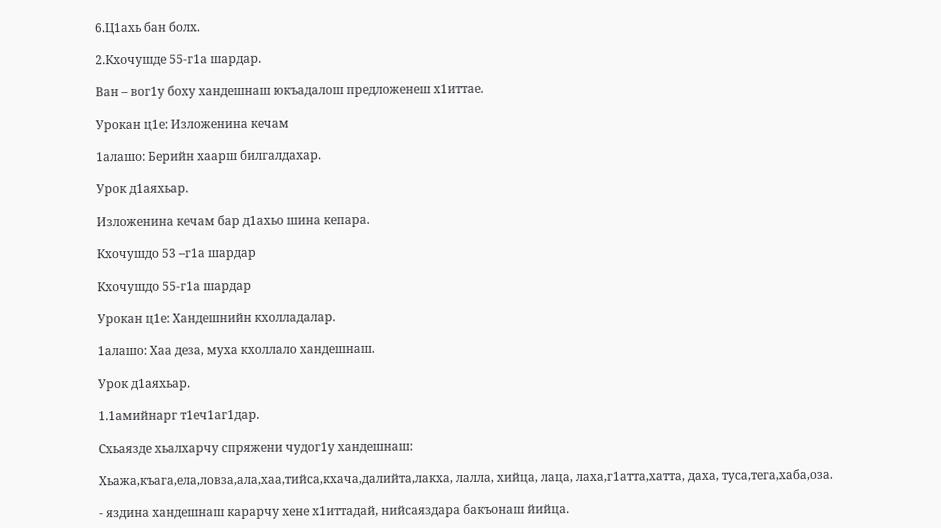6.Ц1ахь бан болх.

2.Кхочушде 55-г1а шардар.

Ван – вог1у боху хандешнаш юкъадалош предложенеш х1иттае.

Урокан ц1е: Изложенина кечам

1алашо: Берийн хаарш билгалдахар.

Урок д1аяхьар.

Изложенина кечам бар д1ахьо шина кепара.

Кхочушдо 53 –г1а шардар

Кхочушдо 55-г1а шардар

Урокан ц1е: Хандешнийн кхолладалар.

1алашо: Хаа деза, муха кхоллало хандешнаш.

Урок д1аяхьар.

1.1амийнарг т1еч1аг1дар.

Схьаязде хьалхарчу спряжени чудог1у хандешнаш:

Хьажа,къага,ела,ловза,ала,хаа,тийса,кхача,далийта,лакха, лалла, хийца, лаца, лаха,г1атта,хатта, даха, туса,тега,хаба,оза.

- яздина хандешнаш карарчу хене х1иттадай, нийсаяздара бакъонаш йийца.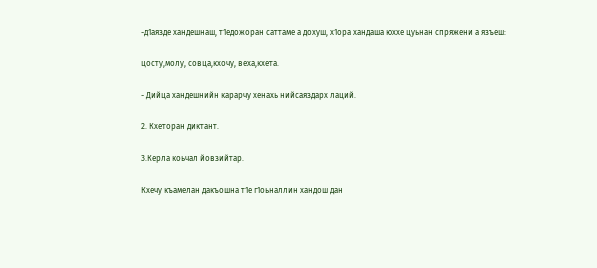-д1аязде хандешнаш, т1едожоран саттаме а дохуш, х1ора хандаша юххе цуьнан спряжени а язъеш:

цосту,молу, совца,кхочу, веха,кхета.

- Дийца хандешнийн карарчу хенахь нийсаяздарх лаций.

2. Кхеторан диктант.

3.Керла коьчал йовзийтар.

Кхечу къамелан дакъошна т1е г1оьналлин хандош дан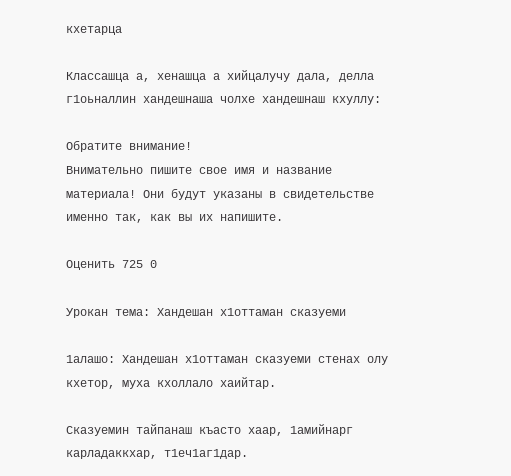кхетарца

Классашца а, хенашца а хийцалучу дала, делла г1оьналлин хандешнаша чолхе хандешнаш кхуллу:

Обратите внимание!
Внимательно пишите свое имя и название материала! Они будут указаны в свидетельстве именно так, как вы их напишите.

Оценить 725 0

Урокан тема: Хандешан х1оттаман сказуеми

1алашо: Хандешан х1оттаман сказуеми стенах олу кхетор, муха кхоллало хаийтар.

Сказуемин тайпанаш къасто хаар, 1амийнарг карладаккхар, т1еч1аг1дар.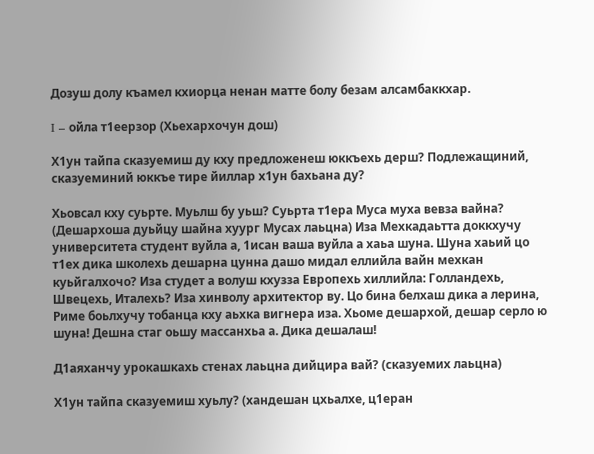Дозуш долу къамел кхиорца ненан матте болу безам алсамбаккхар.

I – ойла т1еерзор (Хьехархочун дош)

Х1ун тайпа сказуемиш ду кху предложенеш юккъехь дерш? Подлежащиний, сказуеминий юккъе тире йиллар х1ун бахьана ду?

Хьовсал кху суьрте. Муьлш бу уьш? Суьрта т1ера Муса муха вевза вайна? (Дешархоша дуьйцу шайна хуург Мусах лаьцна) Иза Мехкадаьтта доккхучу университета студент вуйла а, 1исан ваша вуйла а хаьа шуна. Шуна хаьий цо т1ех дика школехь дешарна цунна дашо мидал еллийла вайн мехкан куьйгалхочо? Иза студет а волуш кхузза Европехь хиллийла: Голландехь, Швецехь, Италехь? Иза хинволу архитектор ву. Цо бина белхаш дика а лерина, Риме боьлхучу тобанца кху аьхка вигнера иза. Хьоме дешархой, дешар серло ю шуна! Дешна стаг оьшу массанхьа а. Дика дешалаш!

Д1аяханчу урокашкахь стенах лаьцна дийцира вай? (сказуемих лаьцна)

Х1ун тайпа сказуемиш хуьлу? (хандешан цхьалхе, ц1еран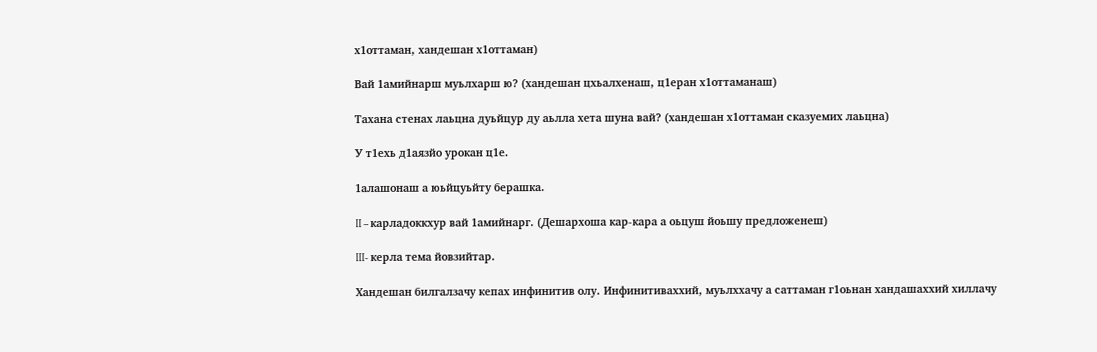х1оттаман, хандешан х1оттаман)

Вай 1амийнарш муьлхарш ю? (хандешан цхьалхенаш, ц1еран х1оттаманаш)

Тахана стенах лаьцна дуьйцур ду аьлла хета шуна вай? (хандешан х1оттаман сказуемих лаьцна)

У т1ехь д1аязйо урокан ц1е.

1алашонаш а юьйцуьйту берашка.

II – карладоккхур вай 1амийнарг. (Дешархоша кар-кара а оьцуш йоьшу предложенеш)

III- керла тема йовзийтар.

Хандешан билгалзачу кепах инфинитив олу. Инфинитиваххий, муьлххачу а саттаман г1оьнан хандашаххий хиллачу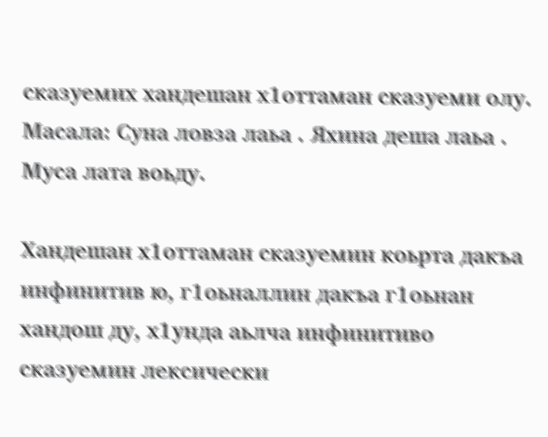сказуемих хандешан х1оттаман сказуеми олу. Масала: Суна ловза лаьа . Яхина деша лаьа . Муса лата воьду.

Хандешан х1оттаман сказуемин коьрта дакъа инфинитив ю, г1оьналлин дакъа г1оьнан хандош ду, х1унда аьлча инфинитиво сказуемин лексически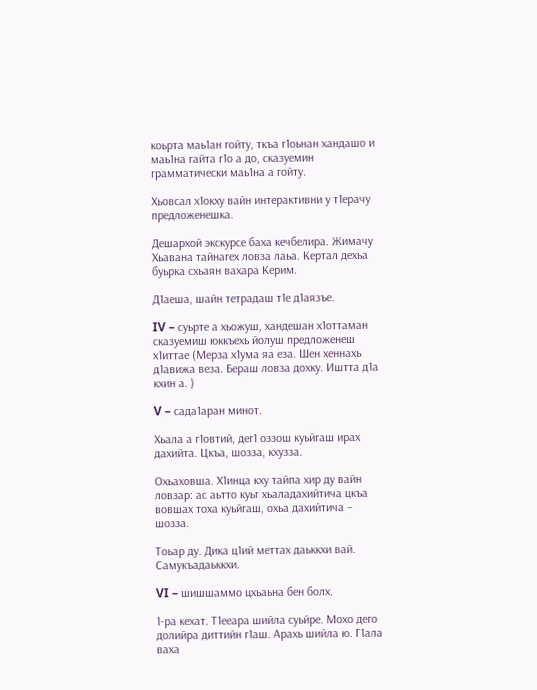коьрта маь1ан гойту, ткъа г1оьнан хандашо и маь1на гайта г1о а до, сказуемин грамматически маь1на а гойту.

Хьовсал х1окху вайн интерактивни у т1ерачу предложенешка.

Дешархой экскурсе баха кечбелира. Жимачу Хьавана тайнагех ловза лаьа. Кертал дехьа буьрка схьаян вахара Керим.

Д1аеша, шайн тетрадаш т1е д1аязъе.

IV – суьрте а хьожуш, хандешан х1оттаман сказуемиш юккъехь йолуш предложенеш х1иттае (Мерза х1ума яа еза. Шен хеннахь д1авижа веза. Бераш ловза дохку. Иштта д1а кхин а. )

V – сада1аран минот.

Хьала а г1овтий, дег1 оззош куьйгаш ирах дахийта. Цкъа, шозза, кхузза.

Охьаховша. Х1инца кху тайпа хир ду вайн ловзар: ас аьтто куьг хьаладахийтича цкъа вовшах тоха куьйгаш, охьа дахийтича – шозза.

Тоьар ду. Дика ц1ий меттах даьккхи вай. Самукъадаьккхи.

VI – шишшаммо цхьаьна бен болх.

1-ра кехат. Т1ееара шийла суьйре. Мохо дего долийра диттийн г1аш. Арахь шийла ю. Г1ала ваха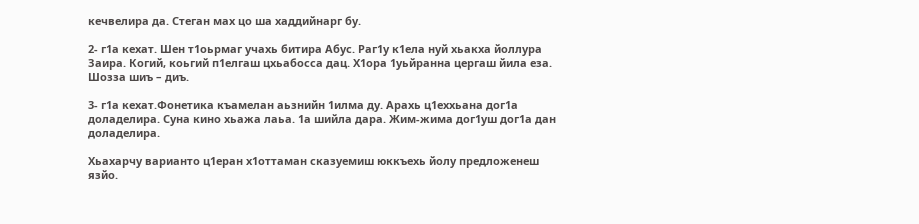кечвелира да. Стеган мах цо ша хаддийнарг бу.

2- г1а кехат. Шен т1оьрмаг учахь битира Абус. Раг1у к1ела нуй хьакха йоллура Заира. Когий, коьгий п1елгаш цхьабосса дац. Х1ора 1уьйранна цергаш йила еза. Шозза шиъ – диъ.

3- г1а кехат.Фонетика къамелан аьзнийн 1илма ду. Арахь ц1еххьана дог1а доладелира. Суна кино хьажа лаьа. 1а шийла дара. Жим-жима дог1уш дог1а дан доладелира.

Хьахарчу варианто ц1еран х1оттаман сказуемиш юккъехь йолу предложенеш язйо.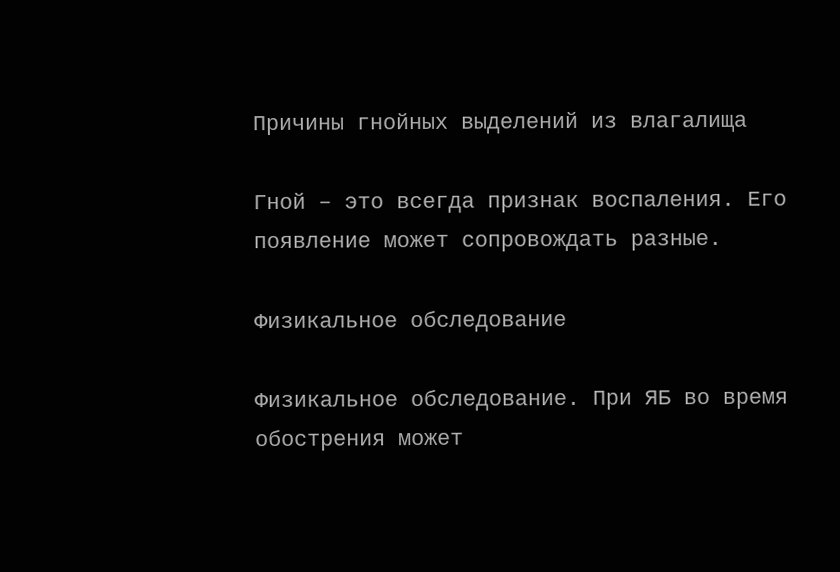Причины гнойных выделений из влагалища

Гной – это всегда признак воспаления. Его появление может сопровождать разные.

Физикальное обследование

Физикальное обследование. При ЯБ во время обострения может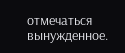отмечаться вынужденное.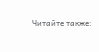Читайте также: